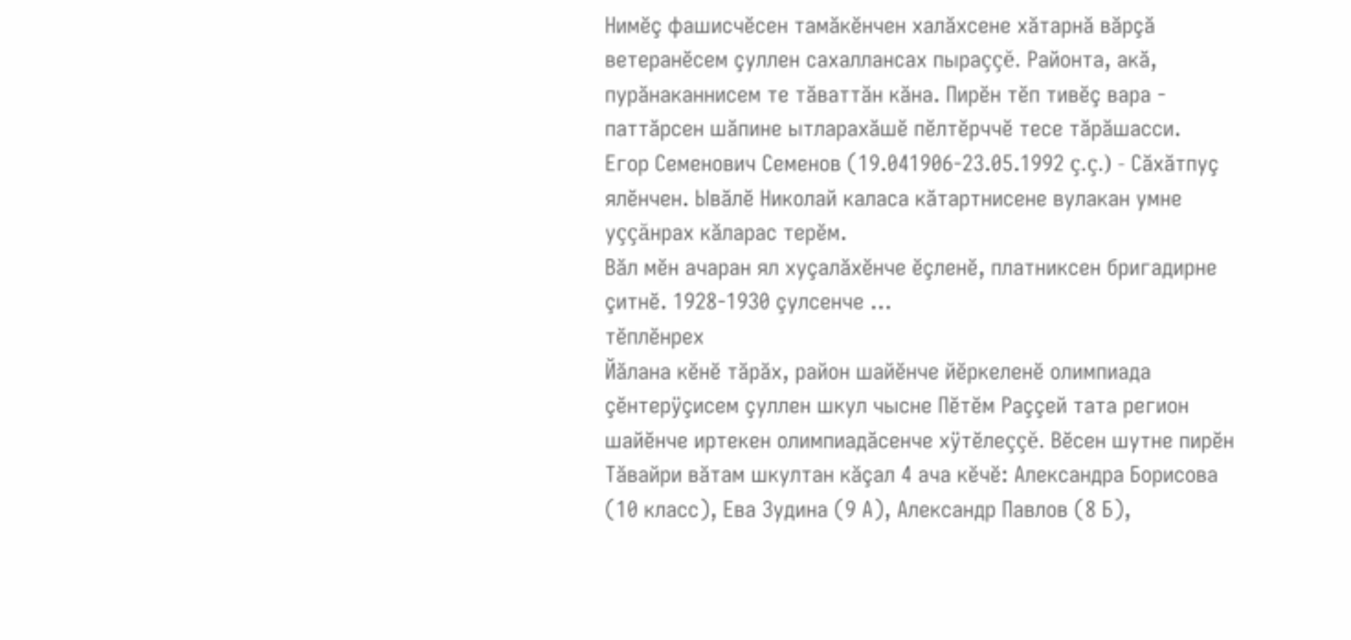Нимĕç фашисчĕсен тамăкĕнчен халăхсене хăтарнă вăрçă ветеранĕсем çуллен сахаллансах пыраççĕ. Районта, акă, пурăнаканнисем те тăваттăн кăна. Пирĕн тĕп тивĕç вара - паттăрсен шăпине ытларахăшĕ пĕлтĕрччĕ тесе тăрăшасси.
Егор Семенович Семенов (19.041906-23.05.1992 ç.ç.) - Сăхăтпуç ялĕнчен. Ывăлĕ Николай каласа кăтартнисене вулакан умне уççăнрах кăларас терĕм.
Вăл мĕн ачаран ял хуçалăхĕнче ĕçленĕ, платниксен бригадирне çитнĕ. 1928-1930 çулсенче …
тĕплĕнрех
Йăлана кĕнĕ тăрăх, район шайĕнче йĕркеленĕ олимпиада çĕнтерÿçисем çуллен шкул чысне Пĕтĕм Раççей тата регион шайĕнче иртекен олимпиадăсенче хÿтĕлеççĕ. Вĕсен шутне пирĕн Тăвайри вăтам шкултан кăçал 4 ача кĕчĕ: Александра Борисова (10 класс), Ева Зудина (9 А), Александр Павлов (8 Б),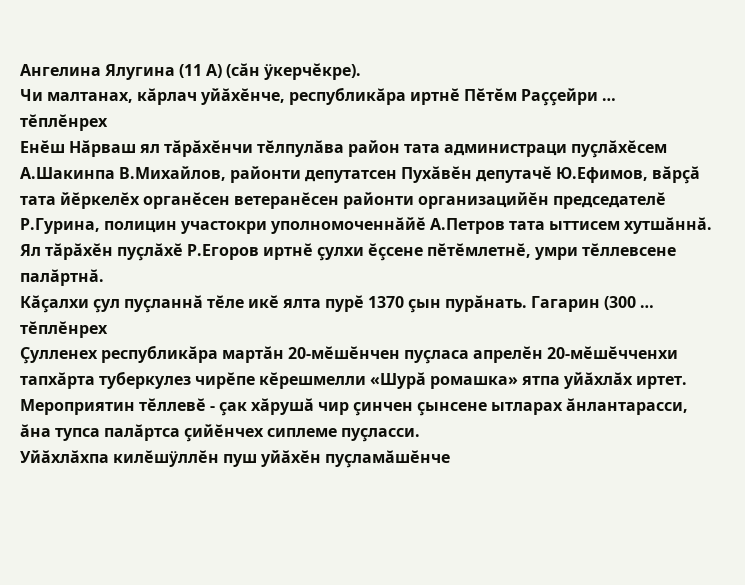Ангелина Ялугина (11 А) (сăн ÿкерчĕкре).
Чи малтанах, кăрлач уйăхĕнче, республикăра иртнĕ Пĕтĕм Раççейри …
тĕплĕнрех
Енĕш Нăрваш ял тăрăхĕнчи тĕлпулăва район тата администраци пуçлăхĕсем А.Шакинпа В.Михайлов, районти депутатсен Пухăвĕн депутачĕ Ю.Ефимов, вăрçă тата йĕркелĕх органĕсен ветеранĕсен районти организацийĕн председателĕ Р.Гурина, полицин участокри уполномоченнăйĕ А.Петров тата ыттисем хутшăннă.
Ял тăрăхĕн пуçлăхĕ Р.Егоров иртнĕ çулхи ĕçсене пĕтĕмлетнĕ, умри тĕллевсене палăртнă.
Кăçалхи çул пуçланнă тĕле икĕ ялта пурĕ 1370 çын пурăнать. Гагарин (300 …
тĕплĕнрех
Çулленех республикăра мартăн 20-мĕшĕнчен пуçласа апрелĕн 20-мĕшĕчченхи тапхăрта туберкулез чирĕпе кĕрешмелли «Шурă ромашка» ятпа уйăхлăх иртет. Мероприятин тĕллевĕ - çак хăрушă чир çинчен çынсене ытларах ăнлантарасси, ăна тупса палăртса çийĕнчех сиплеме пуçласси.
Уйăхлăхпа килĕшÿллĕн пуш уйăхĕн пуçламăшĕнче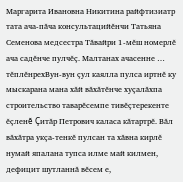Маргарита Ивановна Никитина райфтизиатр тата ача-пăча консультацийĕнчи Татьяна Семенова медсестра Тăвайри 1-мĕш номерлĕ ача садĕнче пулчĕç. Малтанах ачасенне …
тĕплĕнрехВун-вун çул каялла пулса иртнĕ ку мыскарана мана хăй вăхăтĕнче хуçалăхпа строительство таварĕсемпе тивĕçтерекенте ĕçленĕ Çитăр Петрович каласа кăтартрĕ. Вăл вăхăтра укçа-тенкĕ пулсан та хăвна кирлĕ нумай япалана тупса илме май килмен, дефицит шутланнă вĕсем е,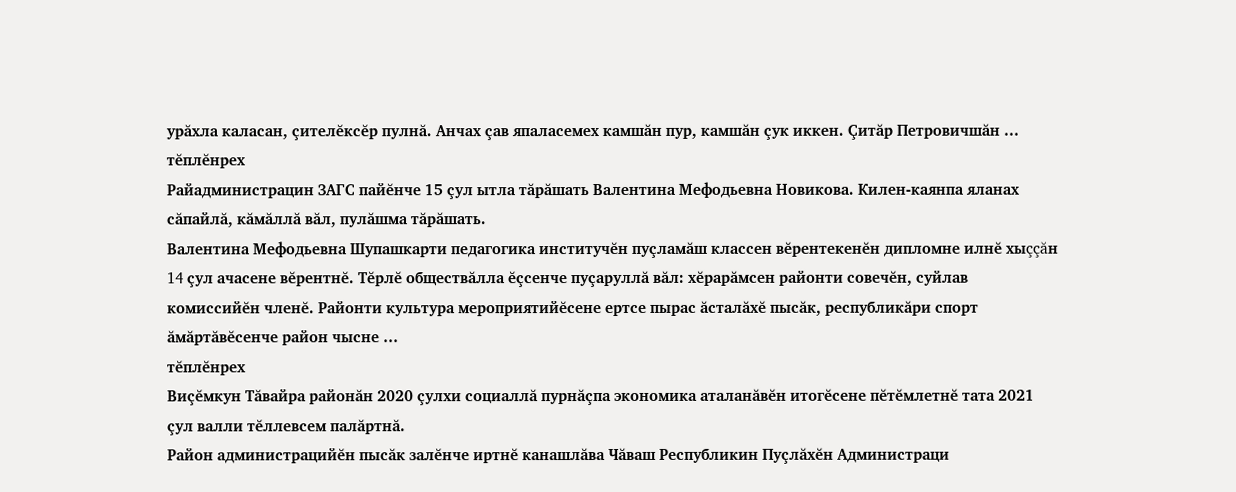урăхла каласан, çителĕксĕр пулнă. Анчах çав япаласемех камшăн пур, камшăн çук иккен. Çитăр Петровичшăн …
тĕплĕнрех
Райадминистрацин ЗАГС пайĕнче 15 çул ытла тăрăшать Валентина Мефодьевна Новикова. Килен-каянпа яланах сăпайлă, кăмăллă вăл, пулăшма тăрăшать.
Валентина Мефодьевна Шупашкарти педагогика институчĕн пуçламăш классен вĕрентекенĕн дипломне илнĕ хыççăн 14 çул ачасене вĕрентнĕ. Тĕрлĕ обществăлла ĕçсенче пуçаруллă вăл: хĕрарăмсен районти совечĕн, суйлав комиссийĕн членĕ. Районти культура мероприятийĕсене ертсе пырас ăсталăхĕ пысăк, республикăри спорт ăмăртăвĕсенче район чысне …
тĕплĕнрех
Виçĕмкун Тăвайра районăн 2020 çулхи социаллă пурнăçпа экономика аталанăвĕн итогĕсене пĕтĕмлетнĕ тата 2021 çул валли тĕллевсем палăртнă.
Район администрацийĕн пысăк залĕнче иртнĕ канашлăва Чăваш Республикин Пуçлăхĕн Администраци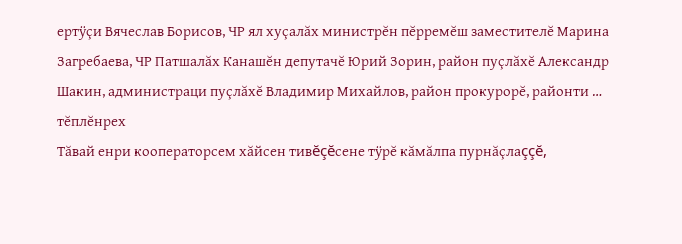ертÿçи Вячеслав Борисов, ЧР ял хуçалăх министрĕн пĕрремĕш заместителĕ Марина Загребаева, ЧР Патшалăх Канашĕн депутачĕ Юрий Зорин, район пуçлăхĕ Александр Шакин, администраци пуçлăхĕ Владимир Михайлов, район прокурорĕ, районти …
тĕплĕнрех
Тăвай енри кооператорсем хăйсен тивĕçĕсене тÿрĕ кăмăлпа пурнăçлаççĕ,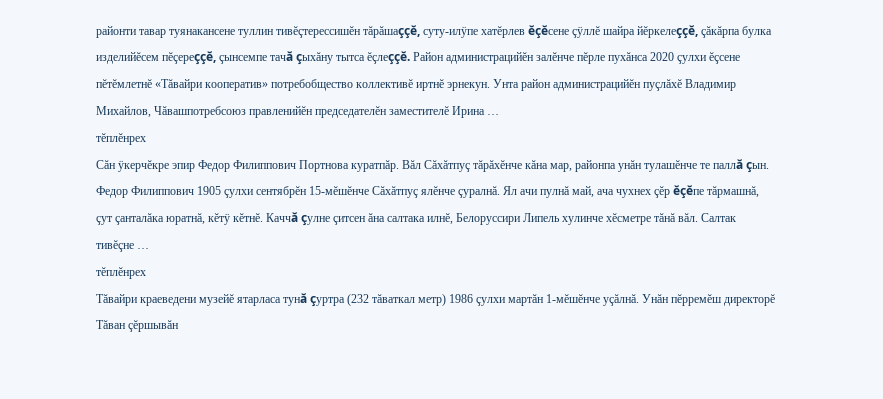районти тавар туянакансене туллин тивĕçтерессишĕн тăрăшаççĕ, суту-илÿпе хатĕрлев ĕçĕсене çÿллĕ шайра йĕркелеççĕ, çăкăрпа булка изделийĕсем пĕçереççĕ, çынсемпе тачă çыхăну тытса ĕçлеççĕ. Район администрацийĕн залĕнче пĕрле пухăнса 2020 çулхи ĕçсене пĕтĕмлетнĕ «Тăвайри кооператив» потребобщество коллективĕ иртнĕ эрнекун. Унта район администрацийĕн пуçлăхĕ Владимир Михайлов, Чăвашпотребсоюз правленийĕн председателĕн заместителĕ Ирина …
тĕплĕнрех
Сăн ÿкерчĕкре эпир Федор Филиппович Портнова куратпăр. Вăл Сăхăтпуç тăрăхĕнче кăна мар, районпа унăн тулашĕнче те паллă çын. Федор Филиппович 1905 çулхи сентябрĕн 15-мĕшĕнче Сăхăтпуç ялĕнче çуралнă. Ял ачи пулнă май, ача чухнех çĕр ĕçĕпе тăрмашнă, çут çанталăка юратнă, кĕтÿ кĕтнĕ. Каччă çулне çитсен ăна салтака илнĕ, Белоруссири Липель хулинче хĕсметре тăнă вăл. Салтак тивĕçне …
тĕплĕнрех
Тăвайри краеведени музейĕ ятарласа тунă çуртра (232 тăваткал метр) 1986 çулхи мартăн 1-мĕшĕнче уçăлнă. Унăн пĕрремĕш директорĕ Тăван çĕршывăн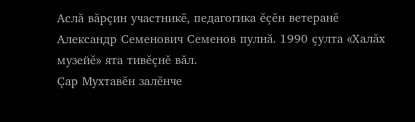Аслă вăрçин участникĕ, педагогика ĕçĕн ветеранĕ Александр Семенович Семенов пулнă. 1990 çулта «Халăх музейĕ» ята тивĕçнĕ вăл.
Çар Мухтавĕн залĕнче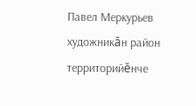Павел Меркурьев художникăн район территорийĕнче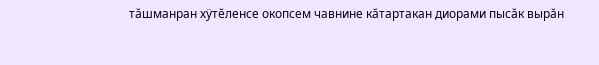тăшманран хÿтĕленсе окопсем чавнине кăтартакан диорами пысăк вырăн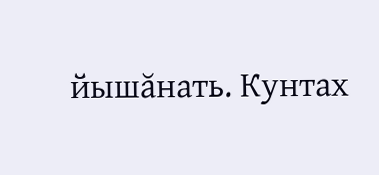йышăнать. Кунтах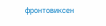фронтовиксен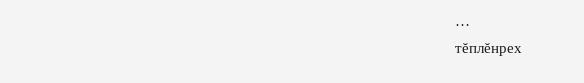…
тĕплĕнрех